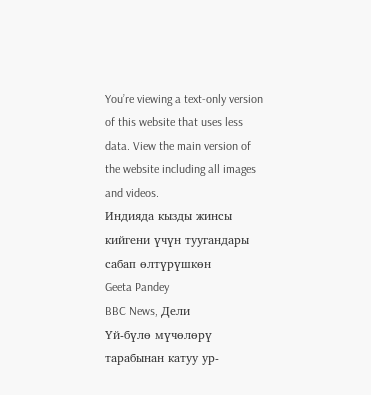You’re viewing a text-only version of this website that uses less data. View the main version of the website including all images and videos.
Индияда кызды жинсы кийгени үчүн туугандары сабап өлтүрүшкөн
Geeta Pandey
BBC News, Дели
Үй-бүлө мүчөлөрү тарабынан катуу ур-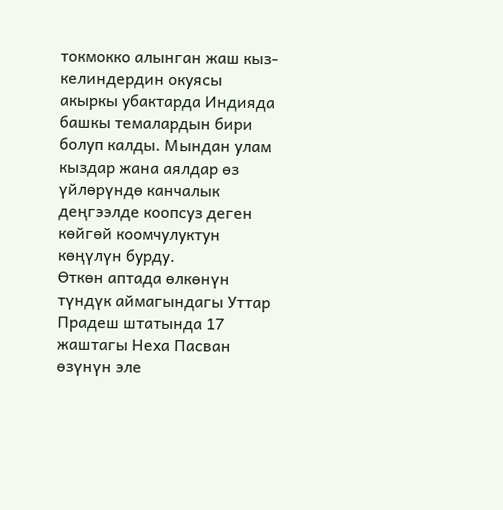токмокко алынган жаш кыз-келиндердин окуясы акыркы убактарда Индияда башкы темалардын бири болуп калды. Мындан улам кыздар жана аялдар өз үйлөрүндө канчалык деңгээлде коопсуз деген көйгөй коомчулуктун көңүлүн бурду.
Өткөн аптада өлкөнүн түндүк аймагындагы Уттар Прадеш штатында 17 жаштагы Неха Пасван өзүнүн эле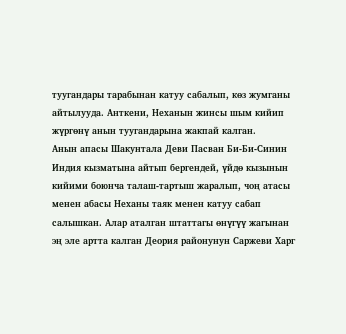туугандары тарабынан катуу сабалып, көз жумганы айтылууда. Анткени, Неханын жинсы шым кийип жүргөнү анын туугандарына жакпай калган.
Анын апасы Шакунтала Деви Пасван Би-Би-Синин Индия кызматына айтып бергендей, үйдө кызынын кийими боюнча талаш-тартыш жаралып, чоң атасы менен абасы Неханы таяк менен катуу сабап салышкан. Алар аталган штаттагы өнүгүү жагынан эң эле артта калган Деория районунун Саржеви Харг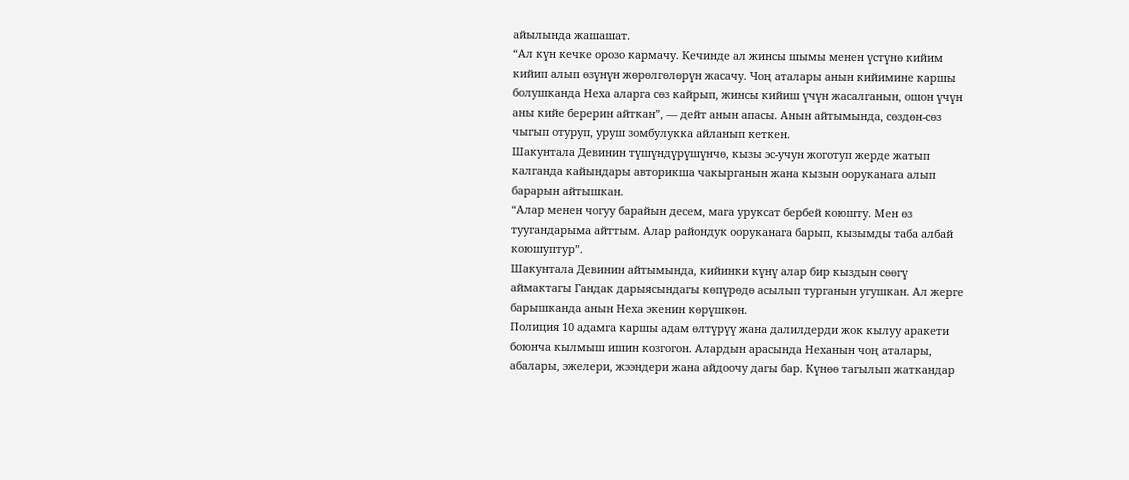айылында жашашат.
“Ал күн кечке орозо кармачу. Кечинде ал жинсы шымы менен үстүнө кийим кийип алып өзүнүн жөрөлгөлөрүн жасачу. Чоң аталары анын кийимине каршы болушканда Неха аларга сөз кайрып, жинсы кийиш үчүн жасалганын, ошон үчүн аны кийе берерин айткан”, — дейт анын апасы. Анын айтымында, сөздөн-сөз чыгып отуруп, уруш зомбулукка айланып кеткен.
Шакунтала Девинин түшүндүрүшүнчө, кызы эс-учун жоготуп жерде жатып калганда кайындары авторикша чакырганын жана кызын ооруканага алып барарын айтышкан.
“Алар менен чогуу барайын десем, мага уруксат бербей коюшту. Мен өз туугандарыма айттым. Алар райондук ооруканага барып, кызымды таба албай коюшуптур”.
Шакунтала Девинин айтымында, кийинки күнү алар бир кыздын сөөгү аймактагы Гандак дарыясындагы көпүрөдө асылып турганын угушкан. Ал жерге барышканда анын Неха экенин көрүшкөн.
Полиция 10 адамга каршы адам өлтүрүү жана далилдерди жок кылуу аракети боюнча кылмыш ишин козгогон. Алардын арасында Неханын чоң аталары, абалары, эжелери, жээндери жана айдоочу дагы бар. Күнөө тагылып жаткандар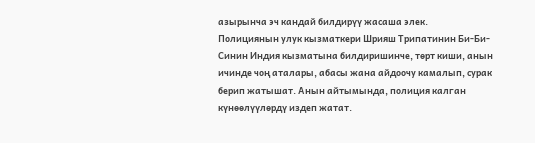азырынча эч кандай билдирүү жасаша элек.
Полициянын улук кызматкери Шрияш Трипатинин Би-Би-Синин Индия кызматына билдиришинче, төрт киши, анын ичинде чоң аталары, абасы жана айдоочу камалып, сурак берип жатышат. Анын айтымында, полиция калган күнөөлүүлөрдү издеп жатат.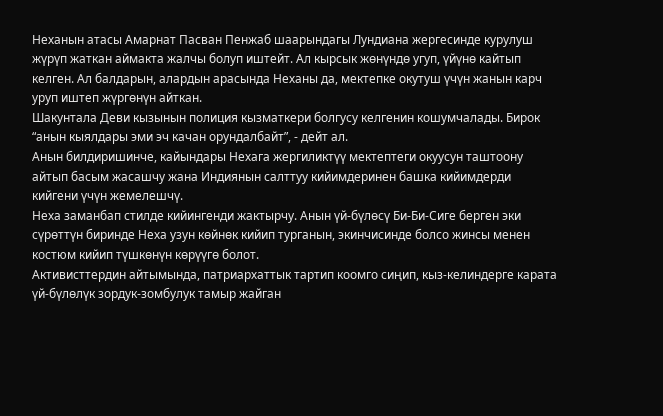Неханын атасы Амарнат Пасван Пенжаб шаарындагы Лундиана жергесинде курулуш жүрүп жаткан аймакта жалчы болуп иштейт. Ал кырсык жөнүндө угуп, үйүнө кайтып келген. Ал балдарын, алардын арасында Неханы да, мектепке окутуш үчүн жанын карч уруп иштеп жүргөнүн айткан.
Шакунтала Деви кызынын полиция кызматкери болгусу келгенин кошумчалады. Бирок “анын кыялдары эми эч качан орундалбайт”, - дейт ал.
Анын билдиришинче, кайындары Нехага жергиликтүү мектептеги окуусун таштоону айтып басым жасашчу жана Индиянын салттуу кийимдеринен башка кийимдерди кийгени үчүн жемелешчү.
Неха заманбап стилде кийингенди жактырчу. Анын үй-бүлөсү Би-Би-Сиге берген эки сүрөттүн биринде Неха узун көйнөк кийип турганын, экинчисинде болсо жинсы менен костюм кийип түшкөнүн көрүүгө болот.
Активисттердин айтымында, патриархаттык тартип коомго сиңип, кыз-келиндерге карата үй-бүлөлүк зордук-зомбулук тамыр жайган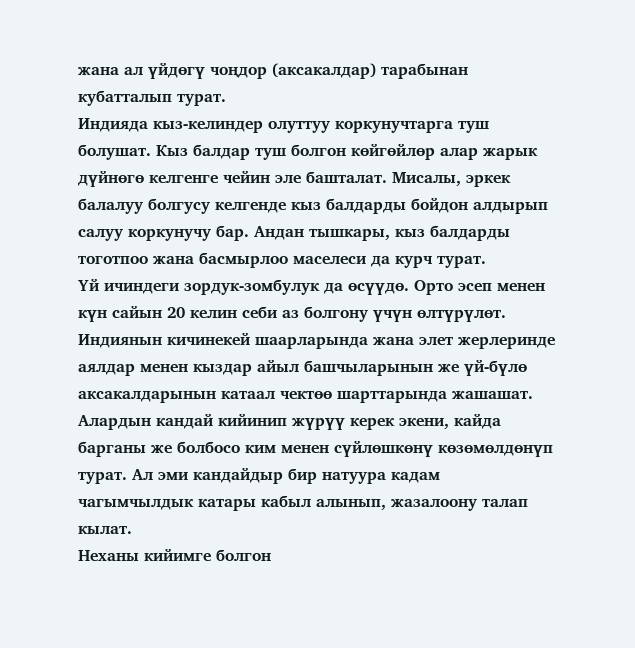жана ал үйдөгү чоңдор (аксакалдар) тарабынан кубатталып турат.
Индияда кыз-келиндер олуттуу коркунучтарга туш болушат. Кыз балдар туш болгон көйгөйлөр алар жарык дүйнөгө келгенге чейин эле башталат. Мисалы, эркек балалуу болгусу келгенде кыз балдарды бойдон алдырып салуу коркунучу бар. Андан тышкары, кыз балдарды тоготпоо жана басмырлоо маселеси да курч турат.
Үй ичиндеги зордук-зомбулук да өсүүдө. Орто эсеп менен күн сайын 20 келин себи аз болгону үчүн өлтүрүлөт.
Индиянын кичинекей шаарларында жана элет жерлеринде аялдар менен кыздар айыл башчыларынын же үй-бүлө аксакалдарынын катаал чектөө шарттарында жашашат. Алардын кандай кийинип жүрүү керек экени, кайда барганы же болбосо ким менен сүйлөшкөнү көзөмөлдөнүп турат. Ал эми кандайдыр бир натуура кадам чагымчылдык катары кабыл алынып, жазалоону талап кылат.
Неханы кийимге болгон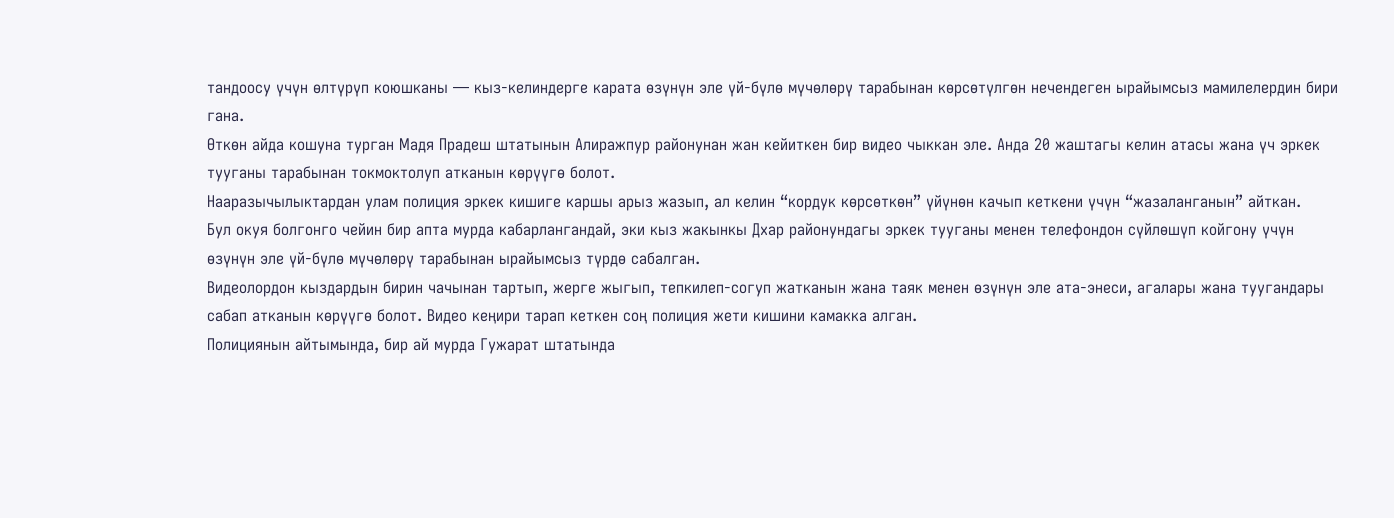тандоосу үчүн өлтүрүп коюшканы — кыз-келиндерге карата өзүнүн эле үй-бүлө мүчөлөрү тарабынан көрсөтүлгөн нечендеген ырайымсыз мамилелердин бири гана.
Өткөн айда кошуна турган Мадя Прадеш штатынын Алиражпур районунан жан кейиткен бир видео чыккан эле. Анда 20 жаштагы келин атасы жана үч эркек тууганы тарабынан токмоктолуп атканын көрүүгө болот.
Нааразычылыктардан улам полиция эркек кишиге каршы арыз жазып, ал келин “кордук көрсөткөн” үйүнөн качып кеткени үчүн “жазаланганын” айткан.
Бул окуя болгонго чейин бир апта мурда кабарлангандай, эки кыз жакынкы Дхар районундагы эркек тууганы менен телефондон сүйлөшүп койгону үчүн өзүнүн эле үй-бүлө мүчөлөрү тарабынан ырайымсыз түрдө сабалган.
Видеолордон кыздардын бирин чачынан тартып, жерге жыгып, тепкилеп-согуп жатканын жана таяк менен өзүнүн эле ата-энеси, агалары жана туугандары сабап атканын көрүүгө болот. Видео кеңири тарап кеткен соң полиция жети кишини камакка алган.
Полициянын айтымында, бир ай мурда Гужарат штатында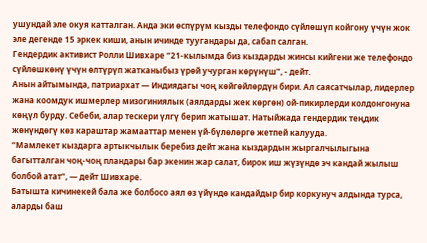ушундай эле окуя катталган. Анда эки өспүрүм кызды телефондо сүйлөшүп койгону үчүн жок эле дегенде 15 эркек киши, анын ичинде туугандары да, сабап салган.
Гендердик активист Ролли Шивхаре “21-кылымда биз кыздарды жинсы кийгени же телефондо сүйлөшкөнү үчүн өлтүрүп жатканыбыз үрөй учурган көрүнүш”, - дейт.
Анын айтымында, патриархат — Индиядагы чоң көйгөйлөрдүн бири. Ал саясатчылар, лидерлер жана коомдук ишмерлер мизогиниялык (аялдарды жек көргөн) ой-пикирлерди колдонгонуна көңүл бурду. Себеби, алар тескери үлгү берип жатышат. Натыйжада гендердик теңдик жөнүндөгү көз караштар жамааттар менен үй-бүлөлөргө жетпей калууда.
“Мамлекет кыздарга артыкчылык беребиз дейт жана кыздардын жыргалчылыгына багытталган чоң-чоң пландары бар экенин жар салат, бирок иш жүзүндө эч кандай жылыш болбой атат”, — дейт Шивхаре.
Батышта кичинекей бала же болбосо аял өз үйүндө кандайдыр бир коркунуч алдында турса, аларды баш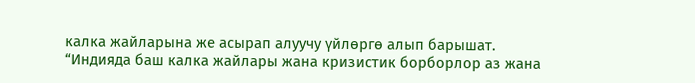калка жайларына же асырап алуучу үйлөргө алып барышат.
“Индияда баш калка жайлары жана кризистик борборлор аз жана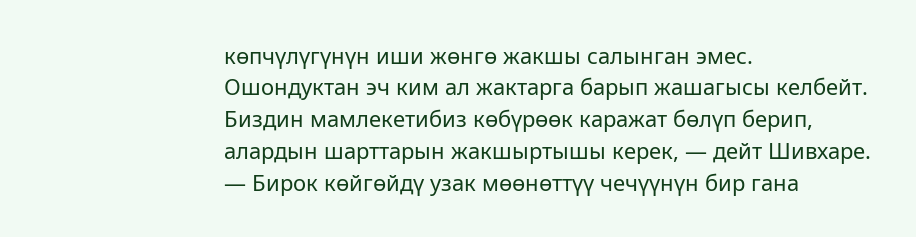көпчүлүгүнүн иши жөнгө жакшы салынган эмес. Ошондуктан эч ким ал жактарга барып жашагысы келбейт. Биздин мамлекетибиз көбүрөөк каражат бөлүп берип, алардын шарттарын жакшыртышы керек, — дейт Шивхаре. — Бирок көйгөйдү узак мөөнөттүү чечүүнүн бир гана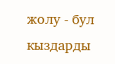жолу - бул кыздарды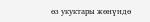өз укуктары жөнүндө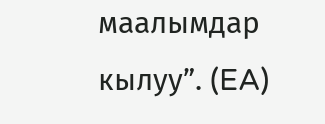маалымдар кылуу”. (EA)